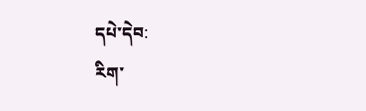དཔེ་དེབ:
རིག་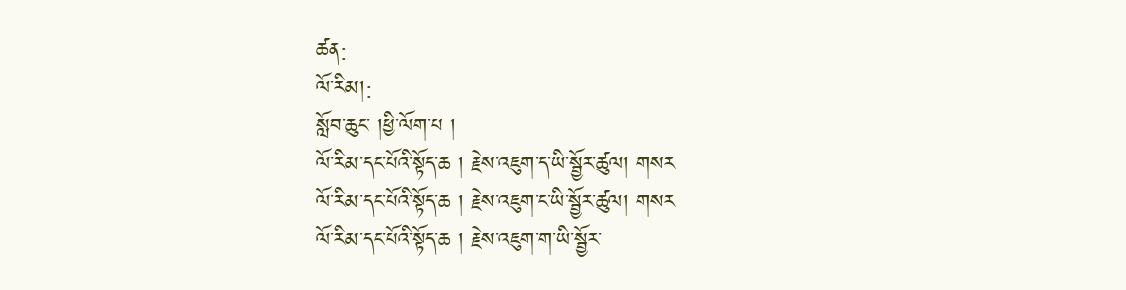ཚན:
ལོ་རིམ།:
སློབ་ཆུང་ །ཕྱི་ལོག་པ །
ལོ་རིམ་དང་པོའི་སྟོད་ཆ ། རྗེས་འཇུག་ད་ཡི་སྦྱོར་ཚུལ། གསར
ལོ་རིམ་དང་པོའི་སྟོད་ཆ ། རྗེས་འཇུག་ང་ཡི་སྦྱོར་ཚུལ། གསར
ལོ་རིམ་དང་པོའི་སྟོད་ཆ ། རྗེས་འཇུག་ག་ཡི་སྦྱོར་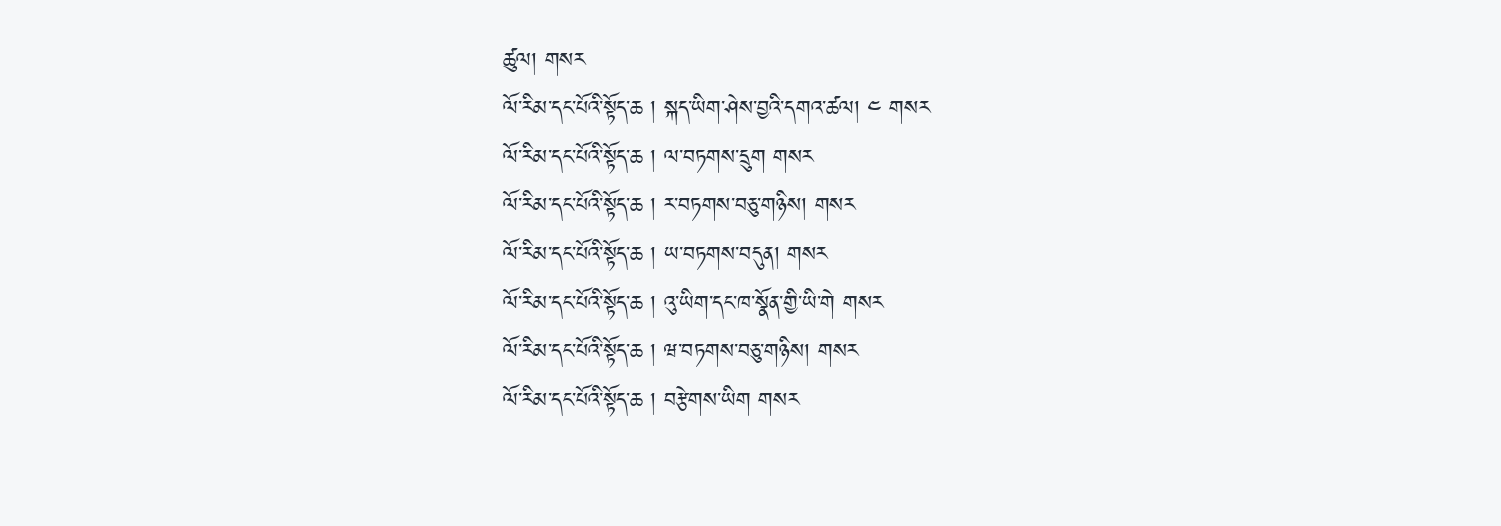ཚུལ། གསར
ལོ་རིམ་དང་པོའི་སྟོད་ཆ ། སྐད་ཡིག་ཤེས་བྱའི་དགའ་ཚལ། ༤ གསར
ལོ་རིམ་དང་པོའི་སྟོད་ཆ ། ལ་བཏགས་དྲུག གསར
ལོ་རིམ་དང་པོའི་སྟོད་ཆ ། ར་བཏགས་བཅུ་གཉིས། གསར
ལོ་རིམ་དང་པོའི་སྟོད་ཆ ། ཡ་བཏགས་བདུན། གསར
ལོ་རིམ་དང་པོའི་སྟོད་ཆ ། འུ་ཡིག་དང་ཁ་སྣོན་གྱི་ཡི་གེ གསར
ལོ་རིམ་དང་པོའི་སྟོད་ཆ ། ཝ་བཏགས་བཅུ་གཉིས། གསར
ལོ་རིམ་དང་པོའི་སྟོད་ཆ ། བརྩེགས་ཡིག གསར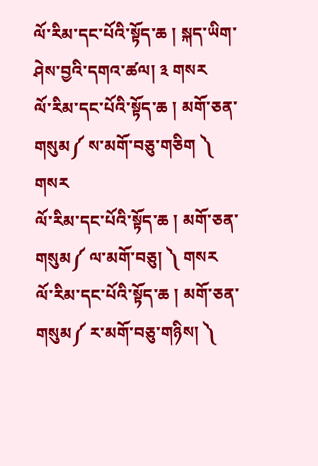ལོ་རིམ་དང་པོའི་སྟོད་ཆ ། སྐད་ཡིག་ཤེས་བྱའི་དགའ་ཚལ། ༣ གསར
ལོ་རིམ་དང་པོའི་སྟོད་ཆ ། མགོ་ཅན་གསུམ༼ ས་མགོ་བཅུ་གཅིག ༽ གསར
ལོ་རིམ་དང་པོའི་སྟོད་ཆ ། མགོ་ཅན་གསུམ༼ ལ་མགོ་བཅུ། ༽ གསར
ལོ་རིམ་དང་པོའི་སྟོད་ཆ ། མགོ་ཅན་གསུམ༼ ར་མགོ་བཅུ་གཉིས། ༽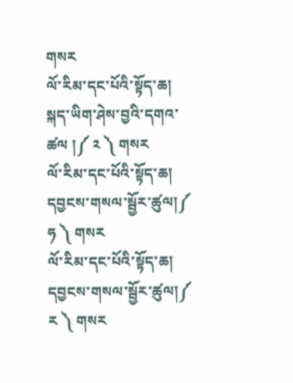གསར
ལོ་རིམ་དང་པོའི་སྟོད་ཆ། སྐད་ཡིག་ཤེས་བྱའི་དགའ་ཚལ །༼ ༢ ༽ གསར
ལོ་རིམ་དང་པོའི་སྟོད་ཆ། དབྱངས་གསལ་སྦྱོར་ཚུལ།༼ ཧ ༽ གསར
ལོ་རིམ་དང་པོའི་སྟོད་ཆ། དབྱངས་གསལ་སྦྱོར་ཚུལ།༼ ར ༽ གསར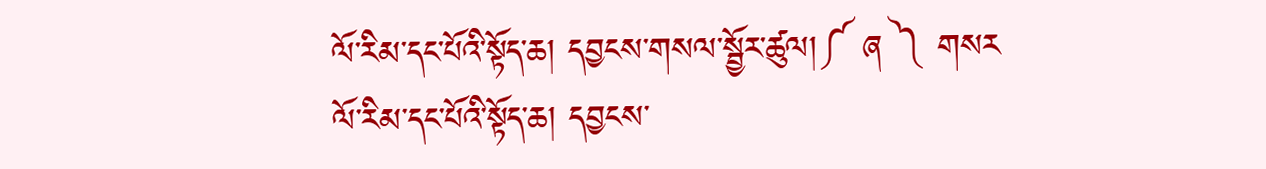ལོ་རིམ་དང་པོའི་སྟོད་ཆ། དབྱངས་གསལ་སྦྱོར་ཚུལ།༼ ཞ ༽ གསར
ལོ་རིམ་དང་པོའི་སྟོད་ཆ། དབྱངས་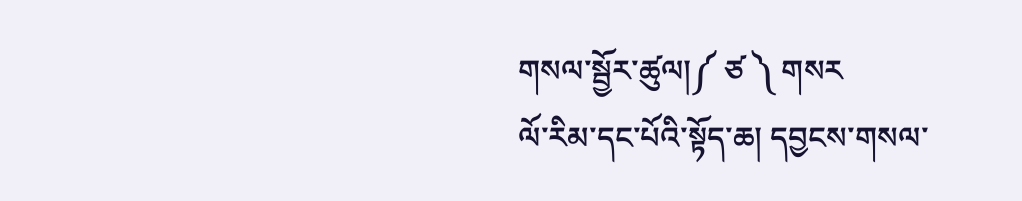གསལ་སྦྱོར་ཚུལ།༼ ཙ ༽ གསར
ལོ་རིམ་དང་པོའི་སྟོད་ཆ། དབྱངས་གསལ་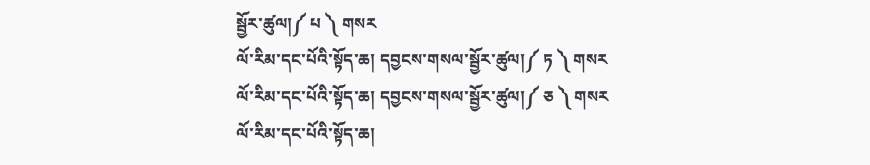སྦྱོར་ཚུལ།༼ པ ༽ གསར
ལོ་རིམ་དང་པོའི་སྟོད་ཆ། དབྱངས་གསལ་སྦྱོར་ཚུལ།༼ ཏ ༽ གསར
ལོ་རིམ་དང་པོའི་སྟོད་ཆ། དབྱངས་གསལ་སྦྱོར་ཚུལ།༼ ཅ ༽ གསར
ལོ་རིམ་དང་པོའི་སྟོད་ཆ།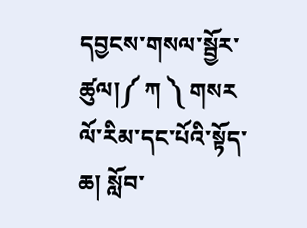དབྱངས་གསལ་སྦྱོར་ཚུལ།༼ ཀ ༽ གསར
ལོ་རིམ་དང་པོའི་སྟོད་ཆ། སློབ་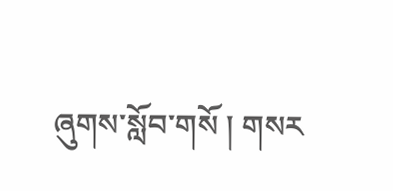ཞུགས་སློབ་གསོ ། གསར